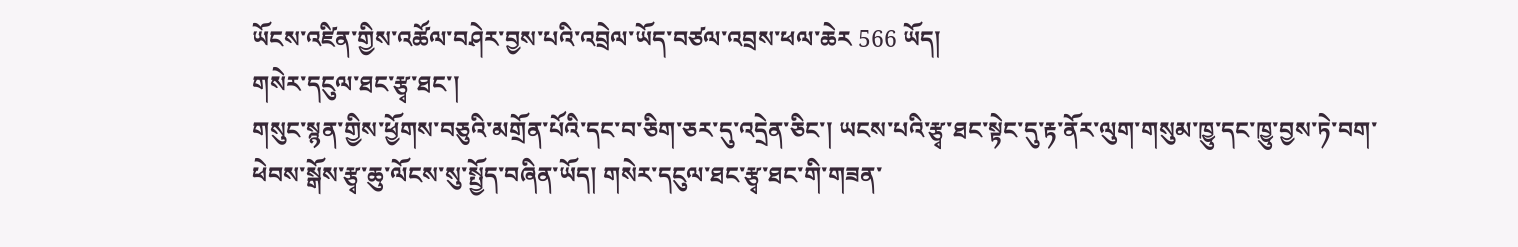ཡོངས་འཛིན་གྱིས་འཚོལ་བཤེར་བྱས་པའི་འབྲེལ་ཡོད་བཙལ་འབྲས་ཕལ་ཆེར 566 ཡོད།
གསེར་དངུལ་ཐང་རྩྭ་ཐང་།
གསུང་སྙན་གྱིས་ཕྱོགས་བཅུའི་མགྲོན་པོའི་དང་བ་ཅིག་ཅར་དུ་འདྲེན་ཅིང་། ཡངས་པའི་རྩྭ་ཐང་སྟེང་དུ་རྟ་ནོར་ལུག་གསུམ་ཁྱུ་དང་ཁྱུ་བྱས་ཏེ་བག་ཕེབས་སྒོས་རྩྭ་ཆུ་ལོངས་སུ་སྤྱོད་བཞིན་ཡོད། གསེར་དངུལ་ཐང་རྩྭ་ཐང་གི་གཟན་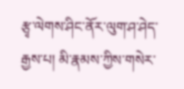རྩྭ་ལེགས་ཤིང་ནོར་ལུག་ཤ་ཤེད་རྒྱས་པ། མི་རྣམས་ཀྱིས་གསེར་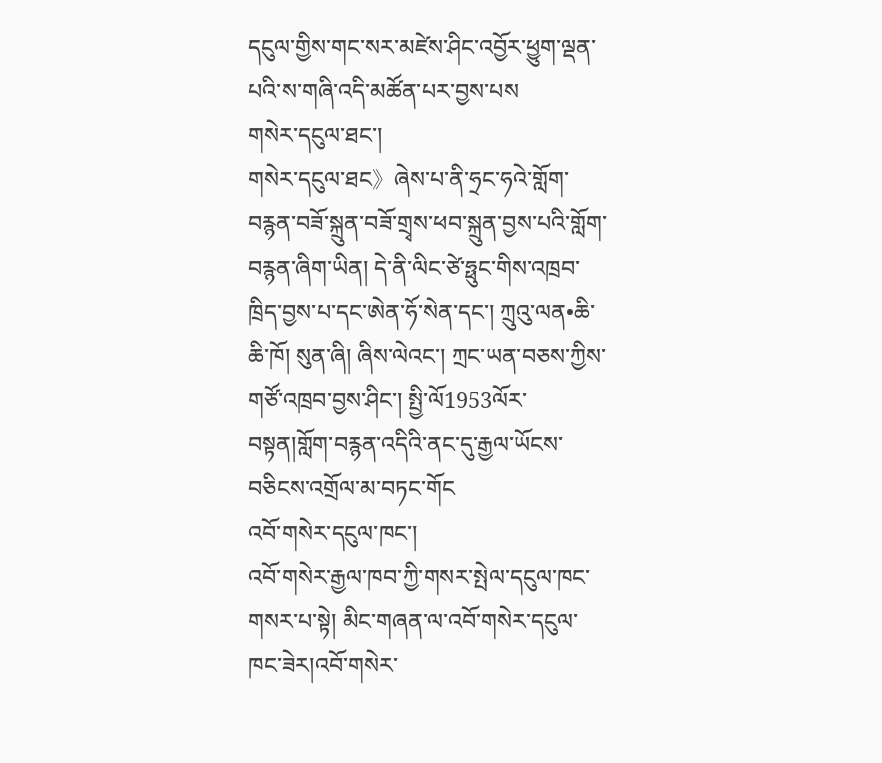དངུལ་གྱིས་གང་སར་མཛེས་ཤིང་འབྱོར་ཕྱུག་ལྡན་པའི་ས་གཞི་འདི་མཚོན་པར་བྱས་པས
གསེར་དངུལ་ཐང་།
གསེར་དངུལ་ཐང》ཞེས་པ་ནི་ཧྲང་ཧའེ་གློག་བརྙན་བཟོ་སྐྲུན་བཟོ་གྲྭས་ཕབ་སྐྲུན་བྱས་པའི་གློག་བརྙན་ཞིག་ཡིན། དེ་ནི་ལིང་ཙེ་ཧྥུང་གིས་འཁྲབ་ཁྲིད་བྱས་པ་དང་ཨེན་ཧོ་སེན་དང་། ཀྲུའུ་ལན•ཆི་ཆི་ཁོ། སུན་ཞི། ཞིས་ལེའང་། ཀྲང་ཡན་བཅས་ཀྱིས་གཙོ་འཁྲབ་བྱས་ཤིང་། སྤྱི་ལོ1953ལོར་བསྟན།གློག་བརྙན་འདིའི་ནང་དུ་རྒྱལ་ཡོངས་བཅིངས་འགྲོལ་མ་བཏང་གོང
འབོ་གསེར་དངུལ་ཁང་།
འབོ་གསེར་རྒྱལ་ཁབ་ཀྱི་གསར་སྤེལ་དངུལ་ཁང་གསར་པ་སྟེ། མིང་གཞན་ལ་འབོ་གསེར་དངུལ་ཁང་ཟེར།འབོ་གསེར་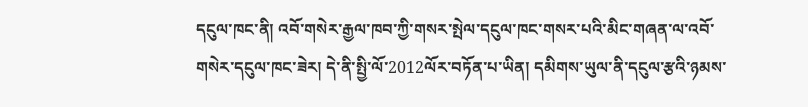དངུལ་ཁང་ནི། འབོ་གསེར་རྒྱལ་ཁབ་ཀྱི་གསར་སྤེལ་དངུལ་ཁང་གསར་པའི་མིང་གཞན་ལ་འབོ་གསེར་དངུལ་ཁང་ཟེར། དེ་ནི་སྤྱི་ལོ་2012ལོར་བཏོན་པ་ཡིན། དམིགས་ཡུལ་ནི་དངུལ་རྩའི་ཉམས་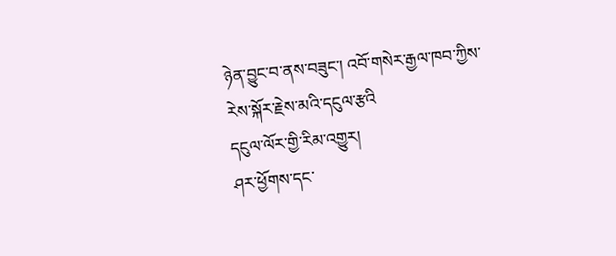ཉེན་བྱུང་བ་ནས་བཟུང་། འབོ་གསེར་རྒྱལ་ཁབ་ཀྱིས་རེས་སྐོར་རྗེས་མའི་དངུལ་རྩའི
དངུལ་ལོར་གྱི་རིམ་འགྱུར།
ཤར་ཕྱོགས་དང་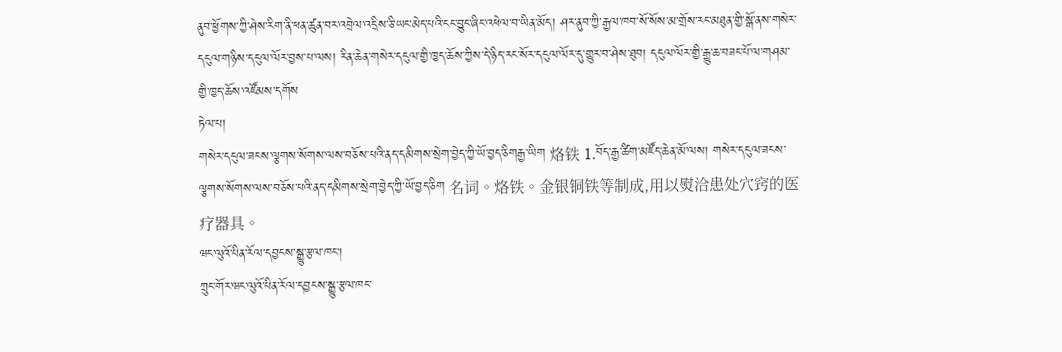ནུབ་ཕྱོགས་ཀྱི་ཤེས་རིག་ནི་ཕན་ཚུན་བར་འབྲེལ་འདྲིས་ཅི་ཡང་མེད་པའི་ངང་བྱུང་ཞིང་འཕེལ་བ་ཡིན་མོད། ཤར་ནུབ་ཀྱི་རྒྱལ་ཁབ་སོ་སོས་མ་གྲོས་རང་མཐུན་གྱི་སྒོ་ནས་གསེར་དངུལ་གཉིས་དངུལ་ལོར་བྱས་པ་ལས། རིན་ཆེན་གསེར་དངུལ་གྱི་ཁྱད་ཆོས་ཀྱིས་དེ་ཉིད་རང་སོར་དངུལ་ལོར་དུ་གྱུར་བ་ཤེས་ཐུབ། དངུལ་ལོར་གྱི་རྒྱུ་ཆ་བཟང་པོ་ལ་གཤམ་གྱི་ཁྱད་ཆོས་འཛོམས་དགོས
ཏེལ་པ།
གསེར་དངུལ་ཟངས་ལྕགས་སོགས་ལས་བཅོས་པའི་ནད་དམིགས་སྲེག་བྱེད་ཀྱི་ཡོ་བྱད་ཅིགརྒྱ་ཡིག 烙铁 1.བོད་རྒྱ་ཚིག་མཛོད་ཆེན་མོ་ལས། གསེར་དངུལ་ཟངས་ལྕགས་སོགས་ལས་བཅོས་པའི་ནད་དམིགས་སྲེག་བྱེད་ཀྱི་ཡོ་བྱད་ཅིག 名词。烙铁。金银铜铁等制成,用以熨洽患处穴窍的医疗器具。
ཝང་ལུའོ་པིན་རོལ་དབྱངས་སྒྱུ་རྩལ་ཁང་།
ཀྲུང་གོར་ཝང་ལུའོ་པིན་རོལ་དབྱངས་སྒྱུ་རྩལ་ཁང་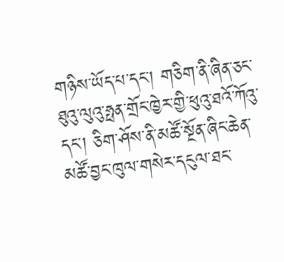གཉིས་ཡོད་པ་དང་། གཅིག་ནི་ཞིན་ཅང་ཐུའུ་ལུའུ་ཧྥན་གྲོང་ཁྱེར་གྱི་ཕུའུ་ཐའོ་ཀོའུ་དང་། ཅིག་ཤོས་ནི་མཚོ་སྔོན་ཞིང་ཆེན་མཚོ་བྱང་ཁུལ་གསེར་དངུལ་ཐང་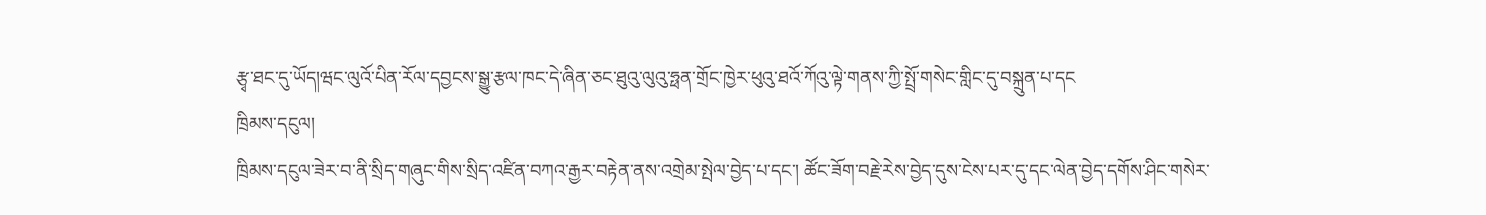རྩྭ་ཐང་དུ་ཡོད།ཝང་ལུའོ་པིན་རོལ་དབྱངས་སྒྱུ་རྩལ་ཁང་དེ་ཞིན་ཅང་ཐུའུ་ལུའུ་ཧྥན་གྲོང་ཁྱེར་ཕུའུ་ཐའོ་ཀོའུ་ལྟེ་གནས་ཀྱི་སྤྲོ་གསེང་གླིང་དུ་བསྐྲུན་པ་དང
ཁྲིམས་དངུལ།
ཁྲིམས་དངུལ་ཟེར་བ་ནི་སྲིད་གཞུང་གིས་སྲིད་འཛིན་བཀའ་རྒྱར་བརྟེན་ནས་འགྲེམ་སྤེལ་བྱེད་པ་དང་། ཚོང་ཟོག་བརྗེ་རེས་བྱེད་དུས་ངེས་པར་དུ་དང་ལེན་བྱེད་དགོས་ཤིང་གསེར་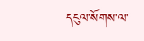དངུལ་སོགས་ལ་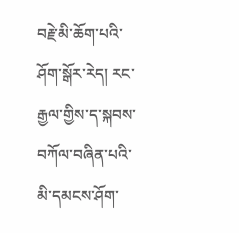བརྗེ་མི་ཆོག་པའི་ཤོག་སྒོར་རེད། རང་རྒྱལ་གྱིས་ད་སྐབས་བཀོལ་བཞིན་པའི་མི་དམངས་ཤོག་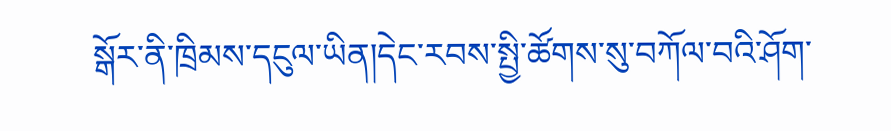སྒོར་ནི་ཁྲིམས་དངུལ་ཡིན།དེང་རབས་སྤྱི་ཚོགས་སུ་བཀོལ་བའི་ཤོག་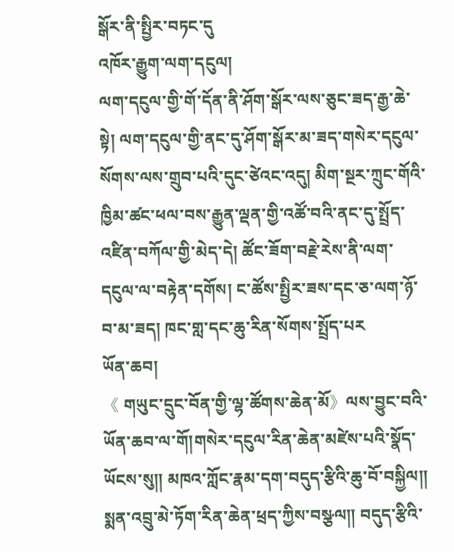སྒོར་ནི་སྤྱིར་བཏང་དུ
འཁོར་རྒྱུག་ལག་དངུལ།
ལག་དངུལ་གྱི་གོ་དོན་ནི་ཤོག་སྒོར་ལས་ཅུང་ཟད་རྒྱ་ཆེ་སྟེ། ལག་དངུལ་གྱི་ནང་དུ་ཤོག་སྒོར་མ་ཟད་གསེར་དངུལ་སོགས་ལས་གྲུབ་པའི་དུང་ཙེའང་འདུ། མིག་སྔར་ཀྲུང་གོའི་ཁྱིམ་ཚང་ཕལ་བས་རྒྱུན་ལྡན་གྱི་འཚོ་བའི་ནང་དུ་སྤྲོད་འཛིན་བཀོལ་གྱི་མེད་དེ། ཚོང་ཟོག་བརྗེ་རེས་ནི་ལག་དངུལ་ལ་བརྟེན་དགོས། ང་ཚོས་སྤྱིར་ཟས་དང་ཅ་ལག་ཉོ་བ་མ་ཟད། ཁང་གླ་དང་ཆུ་རིན་སོགས་སྤྲོད་པར
ཡོན་ཆབ།
《 གཡུང་དྲུང་བོན་གྱི་ལྷ་ཚོགས་ཆེན་མོ》ལས་བྱུང་བའི་ཡོན་ཆབ་ལ་གོ།གསེར་དངུལ་རིན་ཆེན་མཛེས་པའི་སྣོད་ཡོངས་སུ༎ མཁའ་ཀློང་རྣམ་དག་བདུད་རྩིའི་ཆུ་བོ་བསྐྱིལ༎ སྨན་འབྲུ་མེ་ཏོག་རིན་ཆེན་ཕྲད་ཀྱིས་བསྩལ༎ བདུད་རྩིའི་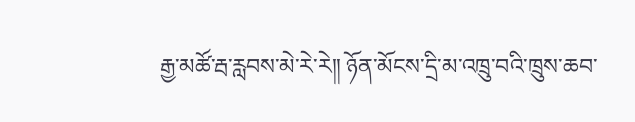རྒྱ་མཚོ་རྦ་རླབས་མེ་རེ་རེ༎ ཉོན་མོངས་དྲི་མ་འཁྲུ་བའི་ཁྲུས་ཆབ་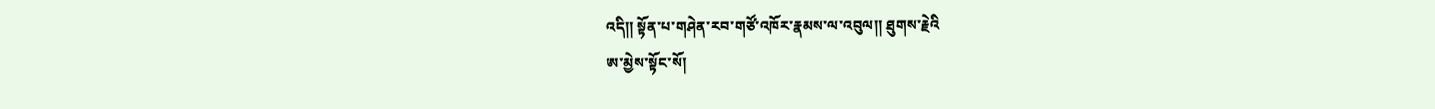འདི༎ སྟོན་པ་གཤེན་རབ་གཙོ་འཁོར་རྣམས་ལ་འབུལ༎ ཐུགས་རྗེའི
ཨ་མྱེས་སྟོང་སོ།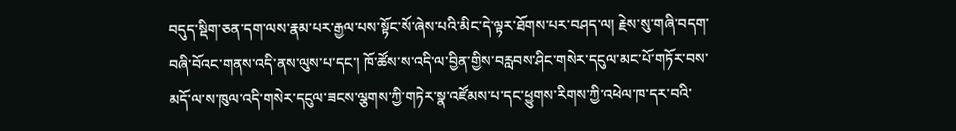བདུད་སྡིག་ཅན་དག་ལས་རྣམ་པར་རྒྱལ་པས་སྟོང་སོ་ཞེས་པའི་མིང་དེ་ལྟར་ཐོགས་པར་བཤད་ལ། རྗེས་སུ་གཞི་བདག་བཞི་བོའང་གནས་འདི་ནས་ལུས་པ་དང་། ཁོ་ཚོས་ས་འདི་ལ་བྱིན་གྱིས་བརླབས་ཤིང་གསེར་དངུལ་མང་པོ་གཏོར་བས་མདོ་ལ་ས་ཁུལ་འདི་གསེར་དངུལ་ཟངས་ལྕགས་ཀྱི་གཏེར་སྣ་འཛོམས་པ་དང་ཕྱུགས་རིགས་ཀྱི་འཕེལ་ཁ་དར་བའི་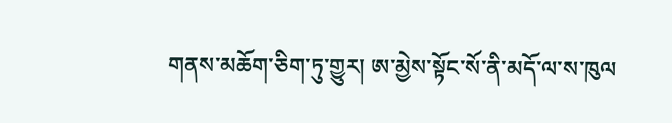གནས་མཆོག་ཅིག་ཏུ་གྱུར། ཨ་མྱེས་སྟོང་སོ་ནི་མདོ་ལ་ས་ཁུལ